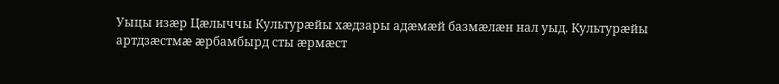Уыцы изæр Цæлыччы Культурæйы хæдзары адæмæй базмæлæн нал уыд. Культурæйы артдзæстмæ æрбамбырд сты æрмæст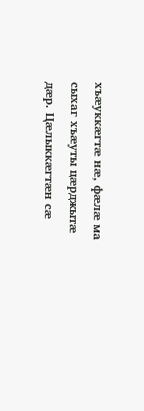хъæуккæгтæ нæ, фæлæ ма сыхаг хъæуты цæрджытæ дæр. Цæлыккæгтæн сæ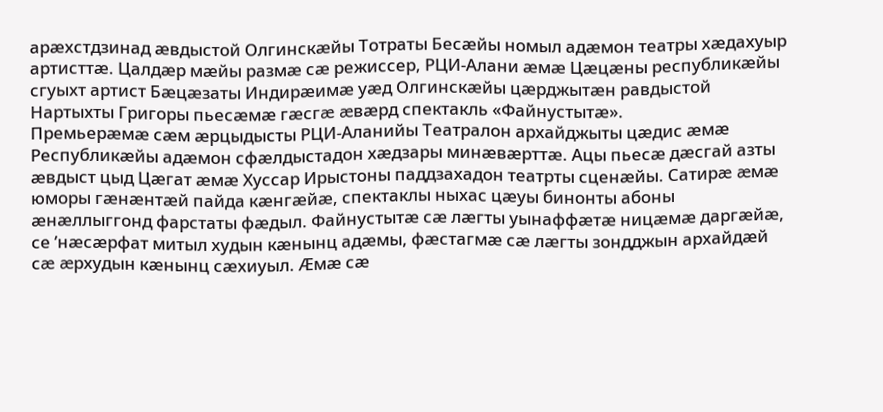арæхстдзинад æвдыстой Олгинскæйы Тотраты Бесæйы номыл адæмон театры хæдахуыр артисттæ. Цалдæр мæйы размæ сæ режиссер, РЦИ-Алани æмæ Цæцæны республикæйы сгуыхт артист Бæцæзаты Индирæимæ уæд Олгинскæйы цæрджытæн равдыстой Нартыхты Григоры пьесæмæ гæсгæ æвæрд спектакль «Файнустытæ».
Премьерæмæ сæм æрцыдысты РЦИ-Аланийы Театралон архайджыты цæдис æмæ Республикæйы адæмон сфæлдыстадон хæдзары минæвæрттæ. Ацы пьесæ дæсгай азты æвдыст цыд Цæгат æмæ Хуссар Ирыстоны паддзахадон театрты сценæйы. Сатирæ æмæ юморы гæнæнтæй пайда кæнгæйæ, спектаклы ныхас цæуы бинонты абоны æнæллыггонд фарстаты фæдыл. Файнустытæ сæ лæгты уынаффæтæ ницæмæ даргæйæ, се ’нæсæрфат митыл худын кæнынц адæмы, фæстагмæ сæ лæгты зондджын архайдæй сæ æрхудын кæнынц сæхиуыл. Æмæ сæ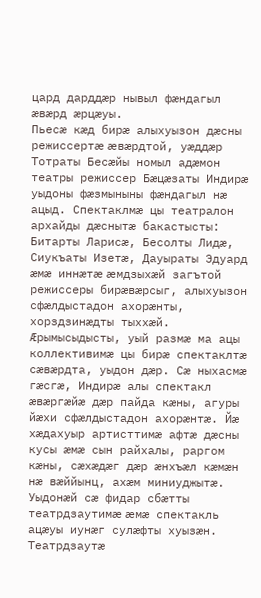цард дарддæр нывыл фæндагыл æвæрд æрцæуы.
Пьесæ кæд бирæ алыхуызон дæсны режиссертæ æвæрдтой, уæддæр Тотраты Бесæйы номыл адæмон театры режиссер Бæцæзаты Индирæ уыдоны фæзмыныны фæндагыл нæ ацыд. Спектаклмæ цы театралон архайды дæснытæ бакастысты: Битарты Ларисæ, Бесолты Лидæ, Сиукъаты Изетæ, Дауыраты Эдуард æмæ иннæтæ æмдзыхæй загътой режиссеры бирæвæрсыг, алыхуызон сфæлдыстадон ахорæнты, хорздзинæдты тыххæй. Æрымысыдысты, уый размæ ма ацы коллективимæ цы бирæ спектаклтæ сæвæрдта, уыдон дæр. Сæ ныхасмæ гæсгæ, Индирæ алы спектакл æвæргæйæ дæр пайда кæны, агуры йæхи сфæлдыстадон ахорæнтæ. Йæ хæдахуыр артисттимæ афтæ дæсны кусы æмæ сын райхалы, раргом кæны, сæхæдæг дæр æнхъæл кæмæн нæ вæййынц, ахæм миниуджытæ. Уыдонæй сæ фидар сбæтты театрдзаутимæ æмæ спектакль ацæуы иунæг сулæфты хуызæн. Театрдзаутæ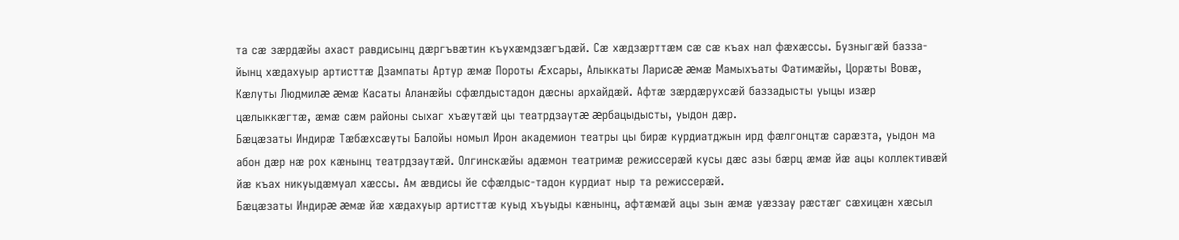та сæ зæрдæйы ахаст равдисынц дæргъвæтин къухæмдзæгъдæй. Сæ хæдзæрттæм сæ сæ къах нал фæхæссы. Бузныгæй базза-йынц хæдахуыр артисттæ Дзампаты Артур æмæ Пороты Æхсары, Алыккаты Ларисæ æмæ Мамыхъаты Фатимæйы, Цорæты Вовæ, Кæлуты Людмилæ æмæ Касаты Аланæйы сфæлдыстадон дæсны архайдæй. Афтæ зæрдæрухсæй баззадысты уыцы изæр цæлыккæгтæ, æмæ сæм районы сыхаг хъæутæй цы театрдзаутæ æрбацыдысты, уыдон дæр.
Бæцæзаты Индирæ Тæбæхсæуты Балойы номыл Ирон академион театры цы бирæ курдиатджын ирд фæлгонцтæ сарæзта, уыдон ма абон дæр нæ рох кæнынц театрдзаутæй. Олгинскæйы адæмон театримæ режиссерæй кусы дæс азы бæрц æмæ йæ ацы коллективæй йæ къах никуыдæмуал хæссы. Ам æвдисы йе сфæлдыс-тадон курдиат ныр та режиссерæй.
Бæцæзаты Индирæ æмæ йæ хæдахуыр артисттæ куыд хъуыды кæнынц, афтæмæй ацы зын æмæ уæззау рæстæг сæхицæн хæсыл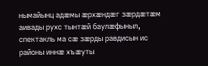нымайынц адæмы æрхæндæг зæрдæтæм аивады рухс тынтæй баулæфыныл, спектакль ма сæ зæрды равдисын ис районы иннæ хъæуты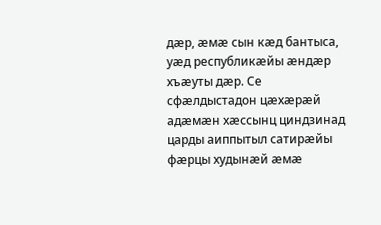дæр, æмæ сын кæд бантыса, уæд республикæйы æндæр хъæуты дæр. Се
сфæлдыстадон цæхæрæй адæмæн хæссынц циндзинад царды аиппытыл сатирæйы фæрцы худынæй æмæ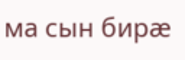ма сын бирæ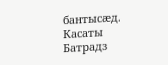бантысæд.
Касаты Батрадз